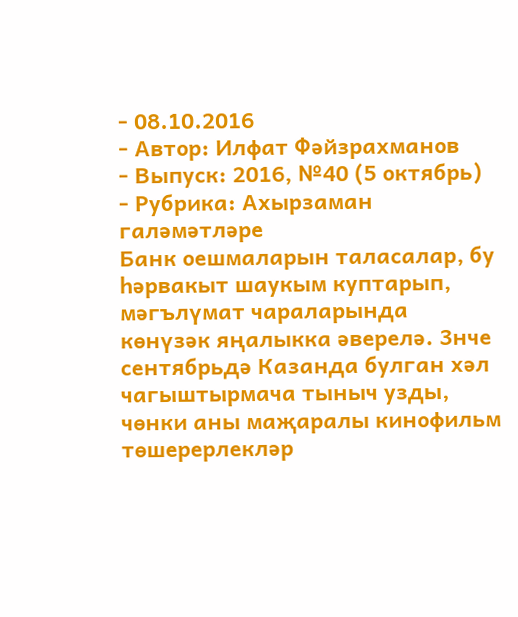- 08.10.2016
- Автор: Илфат Фәйзрахманов
- Выпуск: 2016, №40 (5 октябрь)
- Рубрика: Ахырзаман галәмәтләре
Банк оешмаларын таласалар, бу һәрвакыт шаукым куптарып, мәгълүмат чараларында көнүзәк яңалыкка әверелә. 3нче сентябрьдә Казанда булган хәл чагыштырмача тыныч узды, чөнки аны маҗаралы кинофильм төшерерлекләр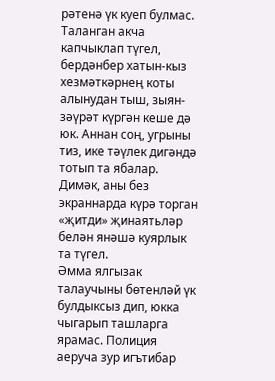рәтенә үк куеп булмас. Таланган акча капчыклап түгел, бердәнбер хатын-кыз хезмәткәрнең коты алынудан тыш, зыян-зәүрәт күргән кеше дә юк. Аннан соң, угрыны тиз, ике тәүлек дигәндә тотып та ябалар. Димәк, аны без экраннарда күрә торган «җитди» җинаятьләр белән янәшә куярлык та түгел.
Әмма ялгызак талаучыны бөтенләй үк булдыксыз дип, юкка чыгарып ташларга ярамас. Полиция аеруча зур игътибар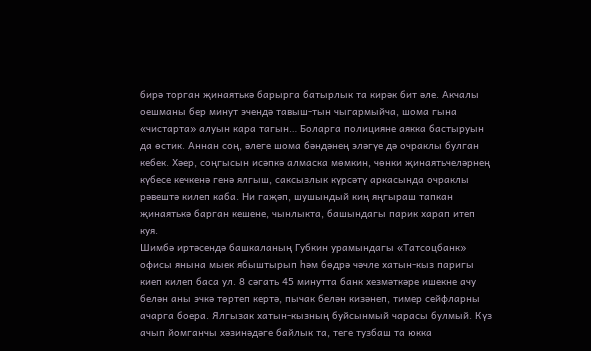бирә торган җинаятькә барырга батырлык та кирәк бит әле. Акчалы оешманы бер минут эчендә тавыш-тын чыгармыйча, шома гына «чистарта» алуын кара тагын… Боларга полицияне аякка бастыруын да өстик. Аннан соң, әлеге шома бәндәнең эләгүе дә очраклы булган кебек. Хәер, соңгысын исәпкә алмаска мөмкин, чөнки җинаятьчеләрнең күбесе кечкенә генә ялгыш, саксызлык күрсәтү аркасында очраклы рәвештә килеп каба. Ни гаҗәп, шушындый киң яңгыраш тапкан җинаятькә барган кешене, чынлыкта, башындагы парик харап итеп куя.
Шимбә иртәсендә башкаланың Губкин урамындагы «Татсоцбанк» офисы янына мыек ябыштырып һәм бөдрә чәчле хатын-кыз паригы киеп килеп баса ул. 8 сәгать 45 минутта банк хезмәткәре ишекне ачу белән аны эчкә төртеп кертә, пычак белән кизәнеп, тимер сейфларны ачарга боера. Ялгызак хатын-кызның буйсынмый чарасы булмый. Күз ачып йомганчы хәзинәдәге байлык та, теге тузбаш та юкка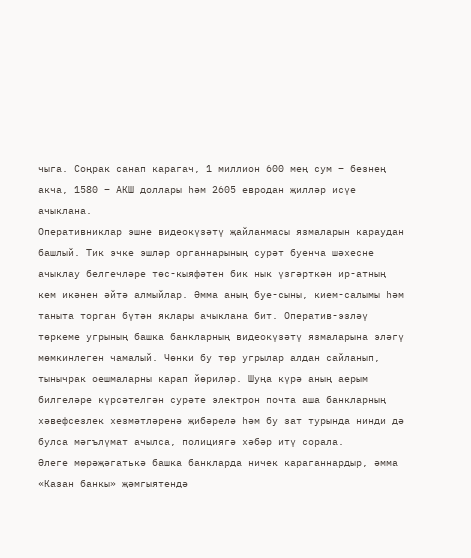чыга. Соңрак санап карагач, 1 миллион 600 мең сум – безнең акча, 1580 – АКШ доллары һәм 2605 евродан җилләр исүе ачыклана.
Оперативниклар эшне видеокүзәтү җайланмасы язмаларын караудан башлый. Тик эчке эшләр органнарының сурәт буенча шәхесне ачыклау белгечләре төс-кыяфәтен бик нык үзгәрткән ир-атның кем икәнен әйтә алмыйлар. Әмма аның буе-сыны, кием-салымы һәм таныта торган бүтән яклары ачыклана бит. Оператив-эзләү төркеме угрының башка банкларның видеокүзәтү язмаларына эләгү мөмкинлеген чамалый. Чөнки бу төр угрылар алдан сайланып, тынычрак оешмаларны карап йөриләр. Шуңа күрә аның аерым билгеләре күрсәтелгән сурәте электрон почта аша банкларның хәвефсезлек хезмәтләренә җибәрелә һәм бу зат турында нинди дә булса мәгълүмат ачылса, полициягә хәбәр итү сорала.
Әлеге мөрәҗәгатькә башка банкларда ничек караганнардыр, әмма «Казан банкы» җәмгыятендә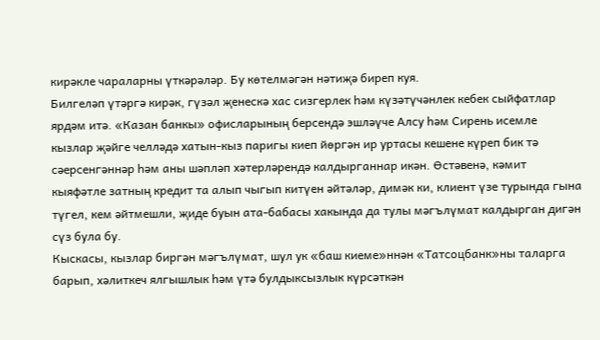кирәкле чараларны үткәрәләр. Бу көтелмәгән нәтиҗә биреп куя.
Билгеләп үтәргә кирәк, гүзәл җенескә хас сизгерлек һәм күзәтүчәнлек кебек сыйфатлар ярдәм итә. «Казан банкы» офисларының берсендә эшләүче Алсу һәм Сирень исемле кызлар җәйге челләдә хатын-кыз паригы киеп йөргән ир уртасы кешене күреп бик тә сәерсенгәннәр һәм аны шәпләп хәтерләрендә калдырганнар икән. Өстәвенә, кәмит кыяфәтле затның кредит та алып чыгып китүен әйтәләр, димәк ки, клиент үзе турында гына түгел, кем әйтмешли, җиде буын ата-бабасы хакында да тулы мәгълүмат калдырган дигән сүз була бу.
Кыскасы, кызлар биргән мәгълүмат, шул ук «баш киеме»ннән «Татсоцбанк»ны таларга барып, хәлиткеч ялгышлык һәм үтә булдыксызлык күрсәткән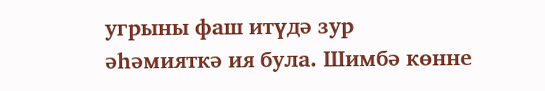угрыны фаш итүдә зур әһәмияткә ия була. Шимбә көнне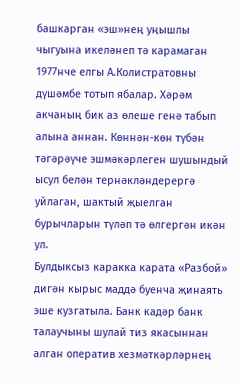башкарган «эш»нең уңышлы чыгуына икеләнеп тә карамаган 1977нче елгы А.Колистратовны дүшәмбе тотып ябалар. Хәрәм акчаның бик аз өлеше генә табып алына аннан. Көннән-көн түбән тәгәрәүче эшмәкәрлеген шушындый ысул белән тернәкләндерергә уйлаган, шактый җыелган бурычларын түләп тә өлгергән икән ул.
Булдыксыз каракка карата «Разбой» дигән кырыс маддә буенча җинаять эше кузгатыла. Банк кадәр банк талаучыны шулай тиз якасыннан алган оператив хезмәткәрләрнең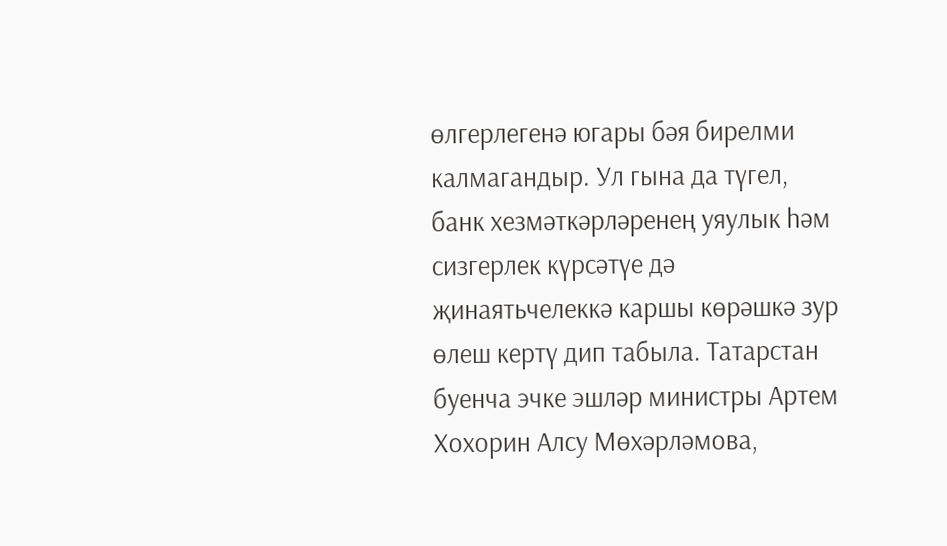өлгерлегенә югары бәя бирелми калмагандыр. Ул гына да түгел, банк хезмәткәрләренең уяулык һәм сизгерлек күрсәтүе дә җинаятьчелеккә каршы көрәшкә зур өлеш кертү дип табыла. Татарстан буенча эчке эшләр министры Артем Хохорин Алсу Мөхәрләмова,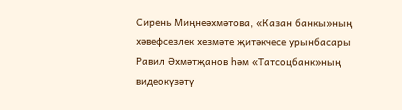Сирень Миңнеәхмәтова, «Казан банкы»ның хәвефсезлек хезмәте җитәкчесе урынбасары Равил Әхмәтҗанов һәм «Татсоцбанк»ның видеокүзәтү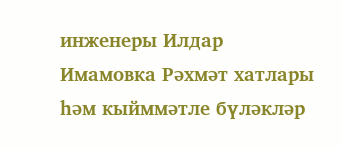инженеры Илдар Имамовка Рәхмәт хатлары һәм кыйммәтле бүләкләр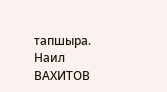тапшыра.
Наил ВАХИТОВ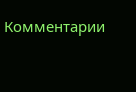Комментарии